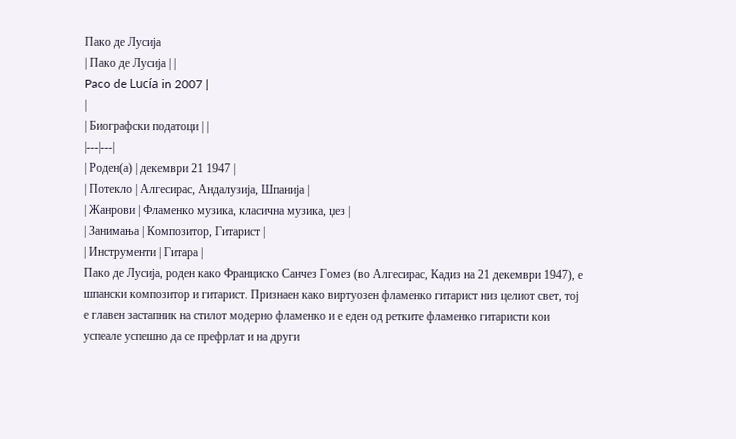Пако де Лусија
| Пако де Лусија | |
Paco de Lucía in 2007 |
|
| Биографски податоци | |
|---|---|
| Роден(а) | декември 21 1947 |
| Потекло | Алгесирас, Андалузија, Шпанија |
| Жанрови | Фламенко музика, класична музика, џез |
| Занимања | Композитор, Гитарист |
| Инструменти | Гитара |
Пако де Лусија, роден како Франциско Санчез Гомез (во Алгесирас, Кадиз на 21 декември 1947), е шпански композитор и гитарист. Признаен како виртуозен фламенко гитарист низ целиот свет, тој е главен застапник на стилот модерно фламенко и е еден од ретките фламенко гитаристи кои успеале успешно да се префрлат и на други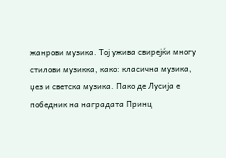жанрови музика. Тој ужива свирејќи многу стилови музикка, како: класична музика, џез и светска музика. Пако де Лусија е победник на наградата Принц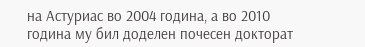на Астуриас во 2004 година, а во 2010 година му бил доделен почесен докторат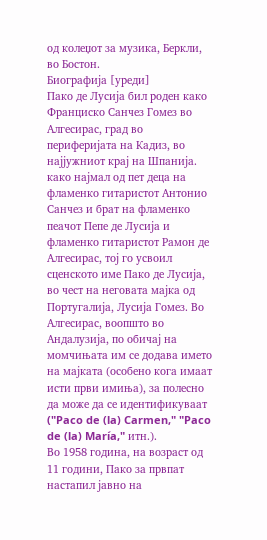од колеџот за музика, Беркли, во Бостон.
Биографија [уреди]
Пако де Лусија бил роден како Франциско Санчез Гомез во Алгесирас, град во периферијата на Кадиз, во најјужниот крај на Шпанија. како најмал од пет деца на фламенко гитаристот Антонио Санчез и брат на фламенко пеачот Пепе де Лусија и фламенко гитаристот Рамон де Алгесирас, тој го усвоил сценското име Пако де Лусија, во чест на неговата мајка од Португалија, Лусија Гомез. Во Алгесирас, воопшто во Андалузија, по обичај на момчињата им се додава името на мајката (особено кога имаат исти први имиња), за полесно да може да се идентификуваат ("Paco de (la) Carmen," "Paco de (la) María," итн.).
Во 1958 година, на возраст од 11 години, Пако за првпат настапил јавно на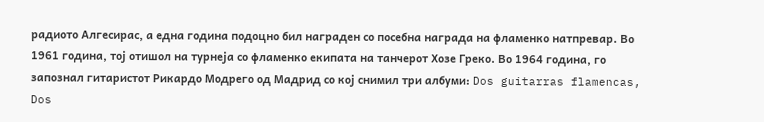радиото Алгесирас, а една година подоцно бил награден со посебна награда на фламенко натпревар. Во 1961 година, тој отишол на турнеја со фламенко екипата на танчерот Хозе Греко. Во 1964 година, го запознал гитаристот Рикардо Модрего од Мадрид со кој снимил три албуми: Dos guitarras flamencas, Dos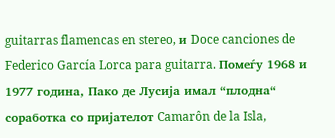guitarras flamencas en stereo, и Doce canciones de Federico García Lorca para guitarra. Помеѓу 1968 и 1977 година, Пако де Лусија имал “плодна“ соработка со пријателот Camarôn de la Isla,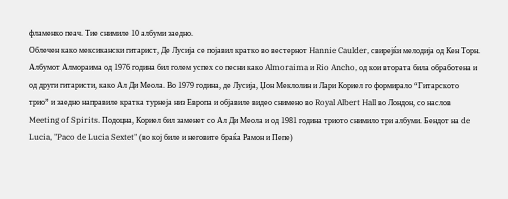фламенко пеач. Тие снимиле 10 албуми заедно.
Облечен како мексикански гитарист, Де Лусија се појавил кратко во вестернот Hannie Caulder, свирејќи мелодија од Кен Торн.
Албумот Алмораима од 1976 година бил голем успех со песни како Almoraima и Rio Ancho, од кои втората била обработена и од други гитаристи, како Ал Ди Меола. Во 1979 година, де Лусија, Џон Меклолин и Лари Кориел го формирало “Гитарското трио” и заедно направиле кратка турнеја низ Европа и објавиле видео снимено во Royal Albert Hall во Лондон, со наслов Meeting of Spirits. Подоцна, Кориел бил заменет со Ал Ди Меола и од 1981 година триото снимило три албуми. Бендот на de Lucia, "Paco de Lucia Sextet" (во кој биле и неговите браќа Рамон и Пепе)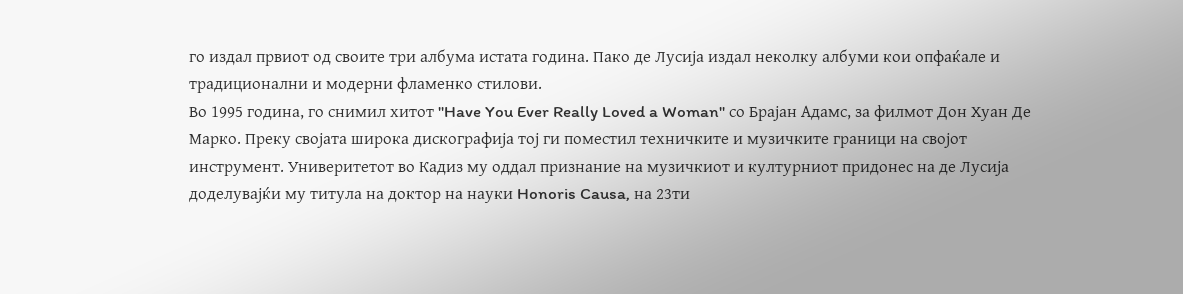го издал првиот од своите три албума истата година. Пако де Лусија издал неколку албуми кои опфаќале и традиционални и модерни фламенко стилови.
Во 1995 година, го снимил хитот "Have You Ever Really Loved a Woman" со Брајан Адамс, за филмот Дон Хуан Де Марко. Преку својата широка дискографија тој ги поместил техничките и музичките граници на својот инструмент. Универитетот во Кадиз му оддал признание на музичкиот и културниот придонес на де Лусија доделувајќи му титула на доктор на науки Honoris Causa, на 23ти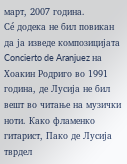март, 2007 година.
Сé додека не бил повикан да ја изведе композицијата Concierto de Aranjuez на Хоакин Родриго во 1991 година, де Лусија не бил вешт во читање на музички ноти. Како фламенко гитарист, Пако де Лусија тврдел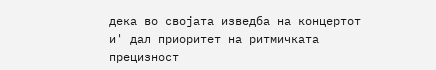дека во својата изведба на концертот и' дал приоритет на ритмичката прецизност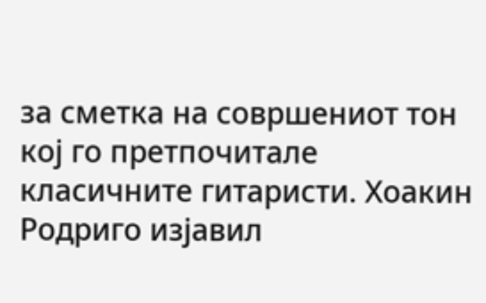за сметка на совршениот тон кој го претпочитале класичните гитаристи. Хоакин Родриго изјавил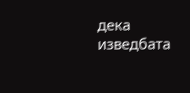дека изведбата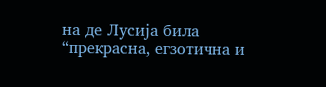на де Лусија била “прекрасна, егзотична и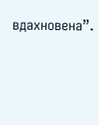вдахновена”.